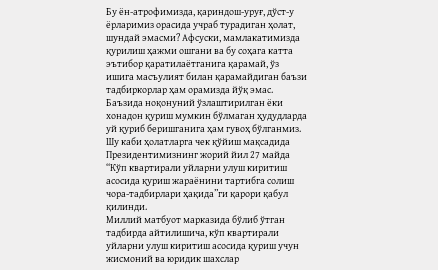Бу ён-атрофимизда, қариндош-уруғ, дўст-у ёрларимиз орасида учраб турадиган ҳолат, шундай эмасми? Афсуски, мамлакатимизда қурилиш ҳажми ошгани ва бу соҳага катта эътибор қаратилаётганига қарамай, ўз ишига масъулият билан қарамайдиган баъзи тадбиркорлар ҳам орамизда йўқ эмас. Баъзида ноқонуний ўзлаштирилган ёки хонадон қуриш мумкин бўлмаган ҳудудларда уй қуриб беришганига ҳам гувоҳ бўлганмиз. Шу каби ҳолатларга чек қўйиш мақсадида Президентимизнинг жорий йил 27 майда “Кўп квартирали уйларни улуш киритиш асосида қуриш жараёнини тартибга солиш чора-тадбирлари ҳақида”ги қарори қабул қилинди.
Миллий матбуот марказида бўлиб ўтган тадбирда айтилишича, кўп квартирали уйларни улуш киритиш асосида қуриш учун жисмоний ва юридик шахслар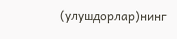(улушдорлар)нинг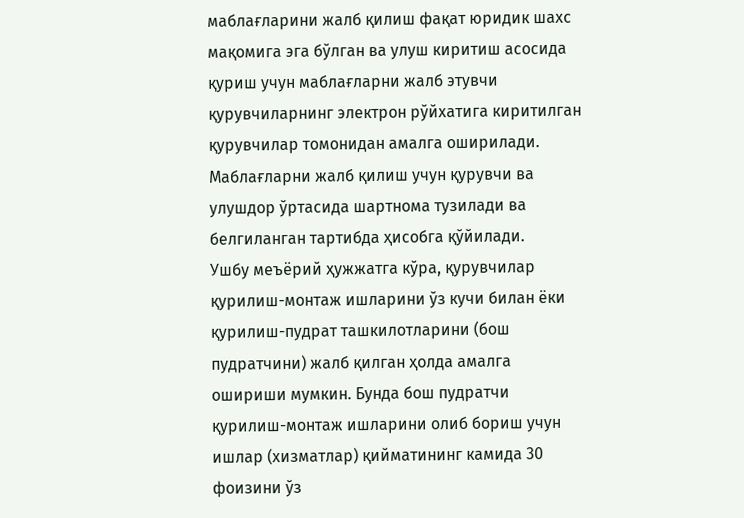маблағларини жалб қилиш фақат юридик шахс мақомига эга бўлган ва улуш киритиш асосида қуриш учун маблағларни жалб этувчи қурувчиларнинг электрон рўйхатига киритилган қурувчилар томонидан амалга оширилади. Маблағларни жалб қилиш учун қурувчи ва улушдор ўртасида шартнома тузилади ва белгиланган тартибда ҳисобга қўйилади.
Ушбу меъёрий ҳужжатга кўра, қурувчилар қурилиш-монтаж ишларини ўз кучи билан ёки қурилиш-пудрат ташкилотларини (бош пудратчини) жалб қилган ҳолда амалга ошириши мумкин. Бунда бош пудратчи қурилиш-монтаж ишларини олиб бориш учун ишлар (хизматлар) қийматининг камида 30 фоизини ўз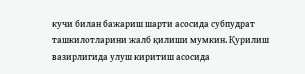кучи билан бажариш шарти асосида субпудрат ташкилотларини жалб қилиши мумкин. Қурилиш вазирлигида улуш киритиш асосида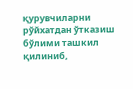қурувчиларни рўйхатдан ўтказиш бўлими ташкил қилиниб,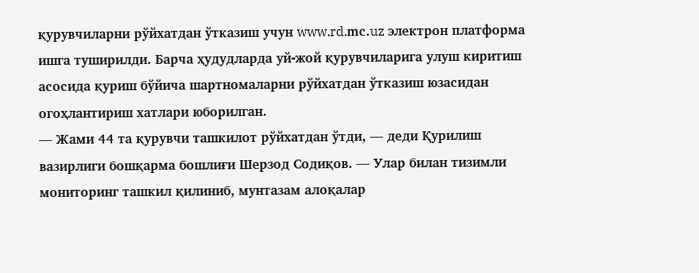қурувчиларни рўйхатдан ўтказиш учун www.rd.mс.uz электрон платформа ишга туширилди. Барча ҳудудларда уй-жой қурувчиларига улуш киритиш асосида қуриш бўйича шартномаларни рўйхатдан ўтказиш юзасидан огоҳлантириш хатлари юборилган.
— Жами 44 та қурувчи ташкилот рўйхатдан ўтди, — деди Қурилиш вазирлиги бошқарма бошлиғи Шерзод Содиқов. — Улар билан тизимли мониторинг ташкил қилиниб, мунтазам алоқалар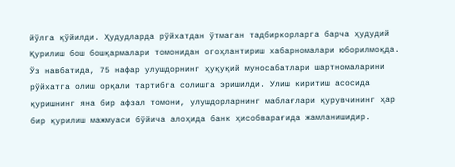йўлга қўйилди. Ҳудудларда рўйхатдан ўтмаган тадбиркорларга барча ҳудудий Қурилиш бош бошқармалари томонидан огоҳлантириш хабарномалари юборилмоқда. Ўз навбатида, 75 нафар улушдорнинг ҳуқуқий муносабатлари шартномаларини рўйхатга олиш орқали тартибга солишга эришилди. Улиш киритиш асосида қуришнинг яна бир афзал томони, улушдорларнинг маблағлари қурувчининг ҳар бир қурилиш мажмуаси бўйича алоҳида банк ҳисобварағида жамланишидир.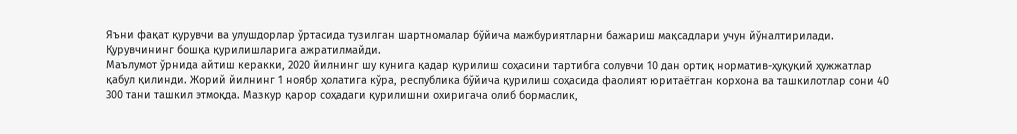Яъни фақат қурувчи ва улушдорлар ўртасида тузилган шартномалар бўйича мажбуриятларни бажариш мақсадлари учун йўналтирилади. Қурувчининг бошқа қурилишларига ажратилмайди.
Маълумот ўрнида айтиш керакки, 2020 йилнинг шу кунига қадар қурилиш соҳасини тартибга солувчи 10 дан ортиқ норматив-ҳуқуқий ҳужжатлар қабул қилинди. Жорий йилнинг 1 ноябр ҳолатига кўра, республика бўйича қурилиш соҳасида фаолият юритаётган корхона ва ташкилотлар сони 40 300 тани ташкил этмоқда. Мазкур қарор соҳадаги қурилишни охиригача олиб бормаслик,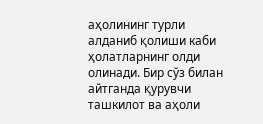аҳолининг турли алданиб қолиши каби ҳолатларнинг олди олинади. Бир сўз билан айтганда қурувчи ташкилот ва аҳоли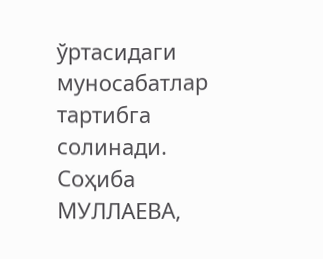ўртасидаги муносабатлар тартибга солинади.
Соҳиба МУЛЛАЕВА,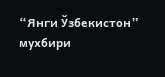“Янги Ўзбекистон” мухбири